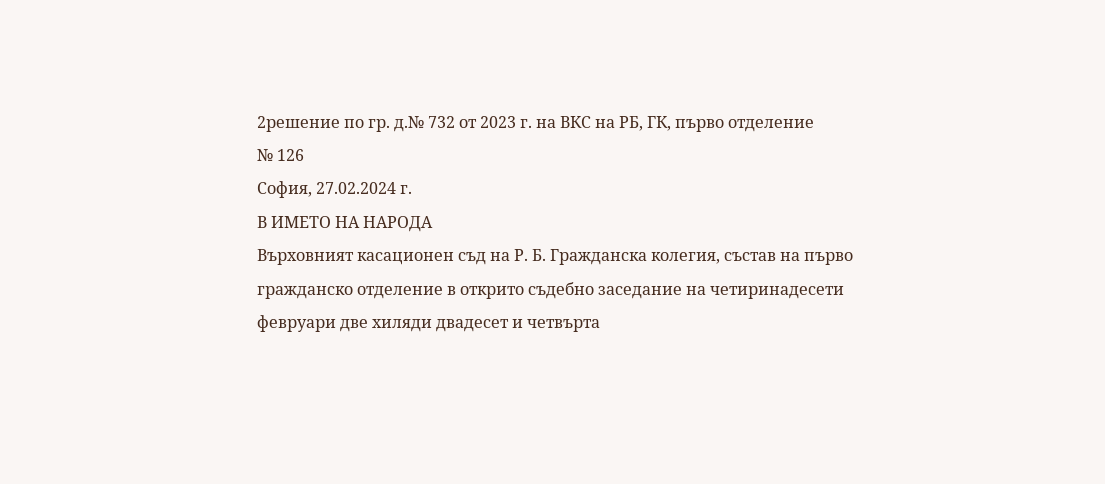2решение по гр. д.№ 732 от 2023 г. на ВКС на РБ, ГК, първо отделение
№ 126
София, 27.02.2024 г.
В ИМЕТО НА НАРОДА
Върховният касационен съд на Р. Б. Гражданска колегия, състав на първо гражданско отделение в открито съдебно заседание на четиринадесети февруари две хиляди двадесет и четвърта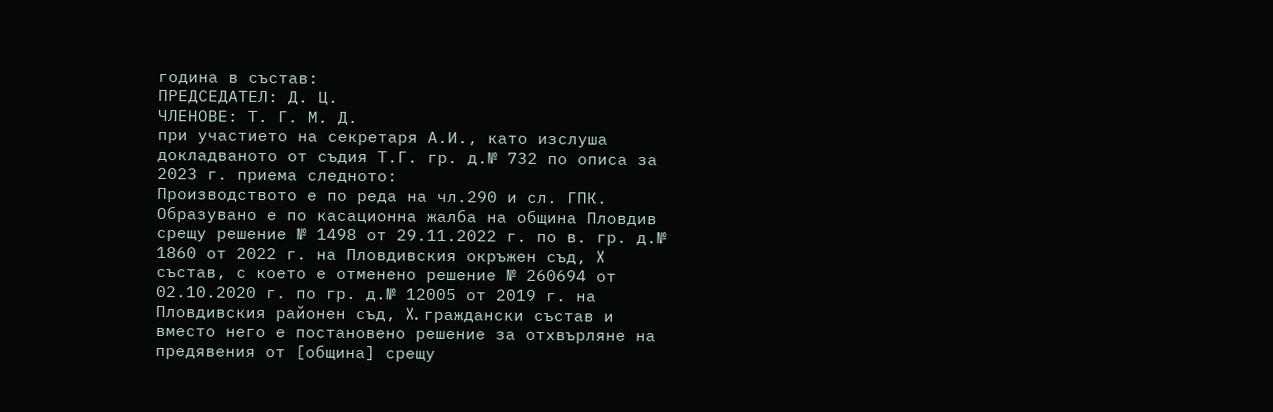година в състав:
ПРЕДСЕДАТЕЛ: Д. Ц.
ЧЛЕНОВЕ: Т. Г. М. Д.
при участието на секретаря А.И., като изслуша докладваното от съдия Т.Г. гр. д.№ 732 по описа за 2023 г. приема следното:
Производството е по реда на чл.290 и сл. ГПК.
Образувано е по касационна жалба на община Пловдив срещу решение № 1498 от 29.11.2022 г. по в. гр. д.№ 1860 от 2022 г. на Пловдивския окръжен съд, X състав, с което е отменено решение № 260694 от 02.10.2020 г. по гр. д.№ 12005 от 2019 г. на Пловдивския районен съд, X. граждански състав и вместо него е постановено решение за отхвърляне на предявения от [община] срещу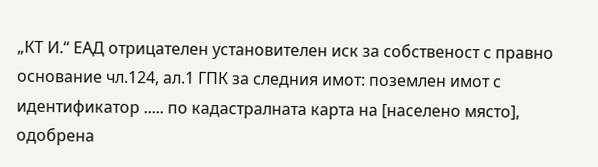„КТ И.“ ЕАД отрицателен установителен иск за собственост с правно основание чл.124, ал.1 ГПК за следния имот: поземлен имот с идентификатор ..... по кадастралната карта на [населено място], одобрена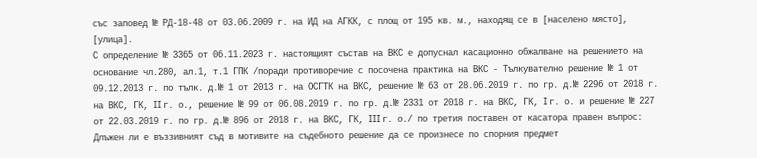със заповед № РД-18-48 от 03.06.2009 г. на ИД на АГКК, с площ от 195 кв. м., находящ се в [населено място], [улица].
С определение № 3365 от 06.11.2023 г. настоящият състав на ВКС е допуснал касационно обжалване на решението на основание чл.280, ал.1, т.1 ГПК /поради противоречие с посочена практика на ВКС - Тълкувателно решение № 1 от 09.12.2013 г. по тълк. д.№ 1 от 2013 г. на ОСГТК на ВКС, решение № 63 от 28.06.2019 г. по гр. д.№ 2296 от 2018 г. на ВКС, ГК, II г. о., решение № 99 от 06.08.2019 г. по гр. д.№ 2331 от 2018 г. на ВКС, ГК, I г. о. и решение № 227 от 22.03.2019 г. по гр. д.№ 896 от 2018 г. на ВКС, ГК, III г. о./ по третия поставен от касатора правен въпрос: Длъжен ли е въззивният съд в мотивите на съдебното решение да се произнесе по спорния предмет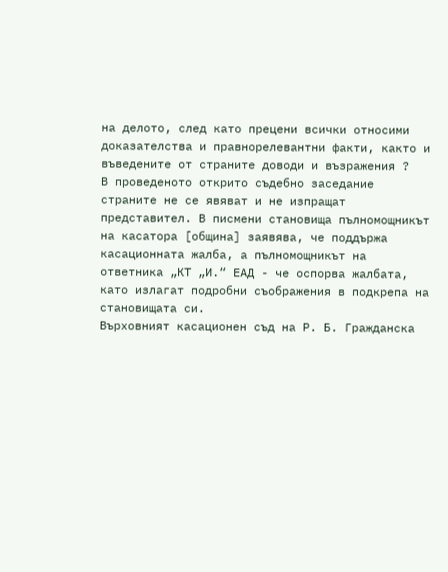на делото, след като прецени всички относими доказателства и правнорелевантни факти, както и въведените от страните доводи и възражения ?
В проведеното открито съдебно заседание страните не се явяват и не изпращат представител. В писмени становища пълномощникът на касатора [община] заявява, че поддържа касационната жалба, а пълномощникът на ответника „КТ „И.“ ЕАД - че оспорва жалбата, като излагат подробни съображения в подкрепа на становищата си.
Върховният касационен съд на Р. Б. Гражданска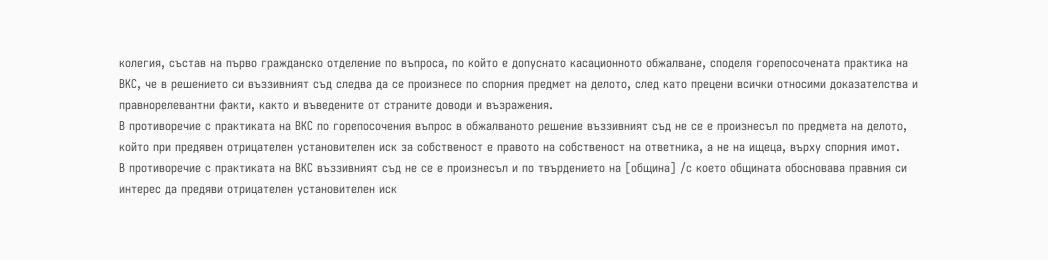колегия, състав на първо гражданско отделение по въпроса, по който е допуснато касационното обжалване, споделя горепосочената практика на ВКС, че в решението си въззивният съд следва да се произнесе по спорния предмет на делото, след като прецени всички относими доказателства и правнорелевантни факти, както и въведените от страните доводи и възражения.
В противоречие с практиката на ВКС по горепосочения въпрос в обжалваното решение въззивният съд не се е произнесъл по предмета на делото, който при предявен отрицателен установителен иск за собственост е правото на собственост на ответника, а не на ищеца, върху спорния имот.
В противоречие с практиката на ВКС въззивният съд не се е произнесъл и по твърдението на [община] /с което общината обосновава правния си интерес да предяви отрицателен установителен иск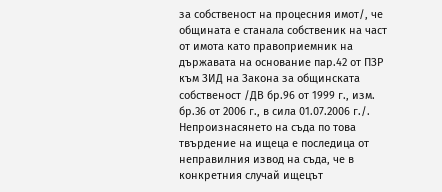за собственост на процесния имот/, че общината е станала собственик на част от имота като правоприемник на държавата на основание пар.42 от ПЗР към ЗИД на Закона за общинската собственост /ДВ бр.96 от 1999 г., изм. бр.36 от 2006 г., в сила 01.07.2006 г./. Непроизнасянето на съда по това твърдение на ищеца е последица от неправилния извод на съда, че в конкретния случай ищецът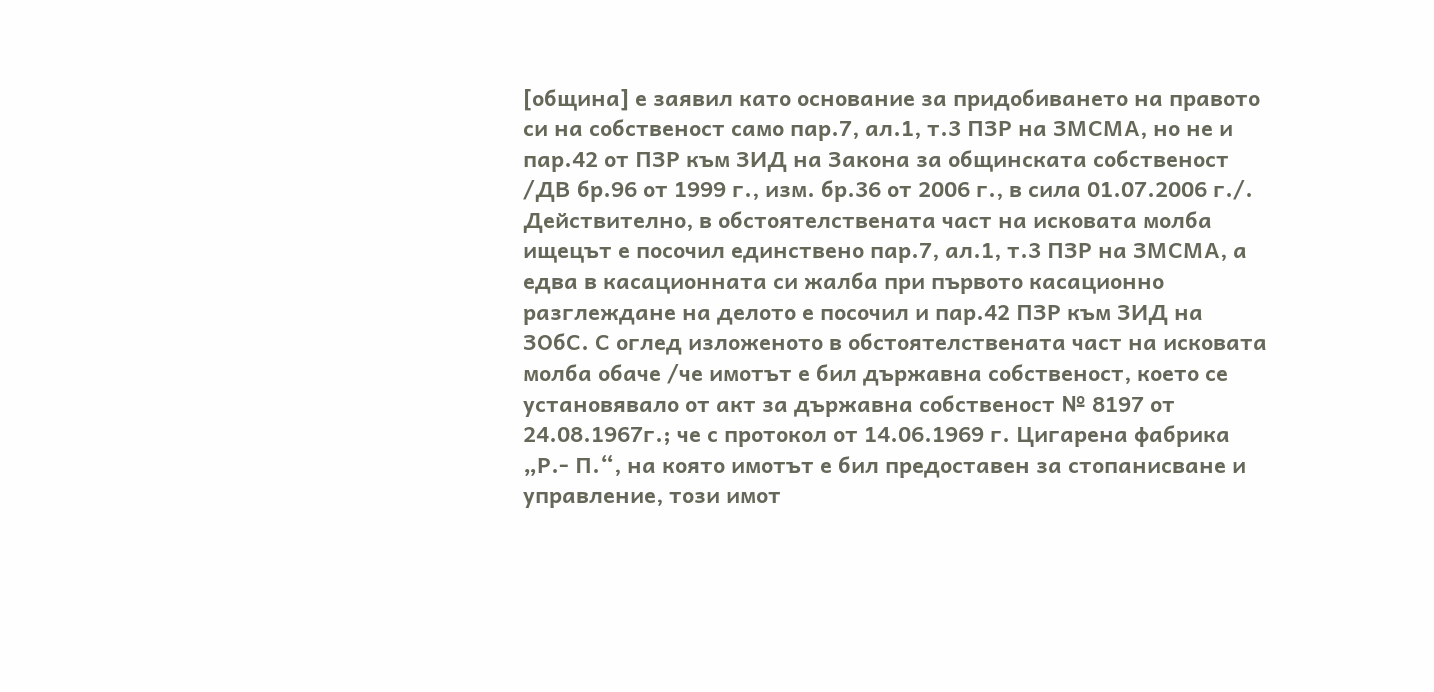[община] е заявил като основание за придобиването на правото си на собственост само пар.7, ал.1, т.3 ПЗР на ЗМСМА, но не и пар.42 от ПЗР към ЗИД на Закона за общинската собственост /ДВ бр.96 от 1999 г., изм. бр.36 от 2006 г., в сила 01.07.2006 г./. Действително, в обстоятелствената част на исковата молба ищецът е посочил единствено пар.7, ал.1, т.3 ПЗР на ЗМСМА, а едва в касационната си жалба при първото касационно разглеждане на делото е посочил и пар.42 ПЗР към ЗИД на ЗОбС. С оглед изложеното в обстоятелствената част на исковата молба обаче /че имотът е бил държавна собственост, което се установявало от акт за държавна собственост № 8197 от 24.08.1967г.; че с протокол от 14.06.1969 г. Цигарена фабрика „Р.- П.“, на която имотът е бил предоставен за стопанисване и управление, този имот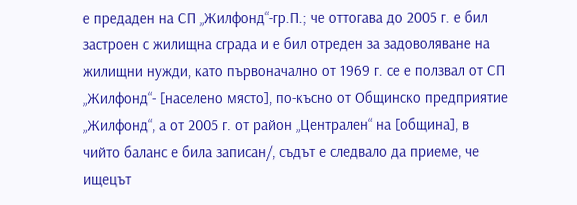е предаден на СП „Жилфонд“-гр.П.; че оттогава до 2005 г. е бил застроен с жилищна сграда и е бил отреден за задоволяване на жилищни нужди, като първоначално от 1969 г. се е ползвал от СП „Жилфонд“- [населено място], по-късно от Общинско предприятие „Жилфонд“, а от 2005 г. от район „Централен“ на [община], в чийто баланс е била записан/, съдът е следвало да приеме, че ищецът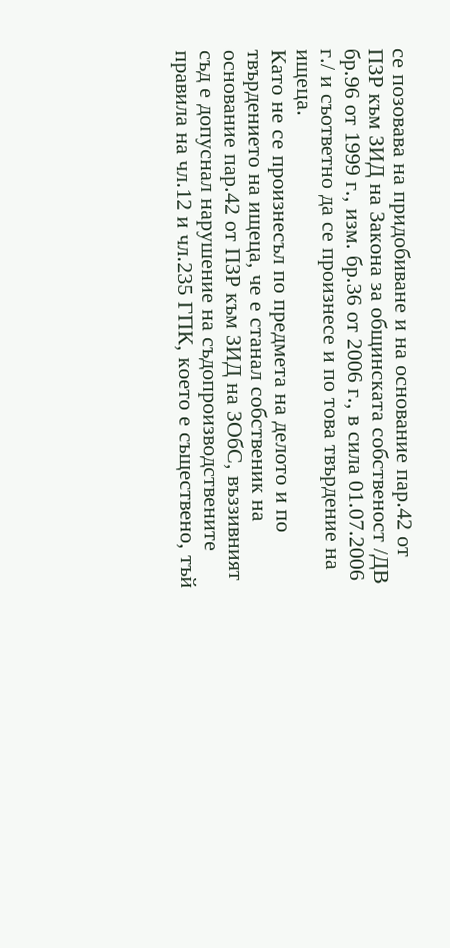се позовава на придобиване и на основание пар.42 от ПЗР към ЗИД на Закона за общинската собственост /ДВ бр.96 от 1999 г., изм. бр.36 от 2006 г., в сила 01.07.2006 г./ и съответно да се произнесе и по това твърдение на ищеца.
Като не се произнесъл по предмета на делото и по твърдението на ищеца, че е станал собственик на основание пар.42 от ПЗР към ЗИД на ЗОбС, въззивният съд е допуснал нарушение на съдопроизводствените правила на чл.12 и чл.235 ГПК, което е съществено, тъй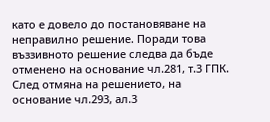като е довело до постановяване на неправилно решение. Поради това въззивното решение следва да бъде отменено на основание чл.281, т.3 ГПК.
След отмяна на решението, на основание чл.293, ал.3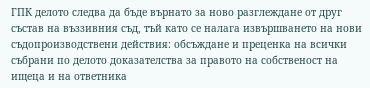ГПК делото следва да бъде върнато за ново разглеждане от друг състав на въззивния съд, тъй като се налага извършването на нови съдопроизводствени действия: обсъждане и преценка на всички събрани по делото доказателства за правото на собственост на ищеца и на ответника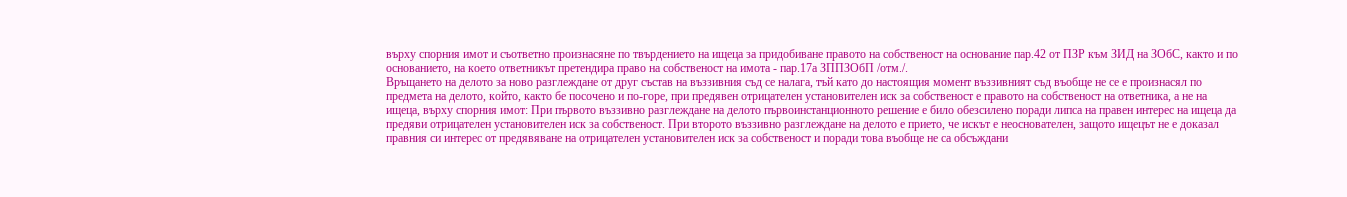върху спорния имот и съответно произнасяне по твърдението на ищеца за придобиване правото на собственост на основание пар.42 от ПЗР към ЗИД на ЗОбС, както и по основанието, на което ответникът претендира право на собственост на имота - пар.17а ЗППЗОбП /отм./.
Връщането на делото за ново разглеждане от друг състав на въззивния съд се налага, тъй като до настоящия момент въззивният съд въобще не се е произнасял по предмета на делото, който, както бе посочено и по-горе, при предявен отрицателен установителен иск за собственост е правото на собственост на ответника, а не на ищеца, върху спорния имот: При първото въззивно разглеждане на делото първоинстанционното решение е било обезсилено поради липса на правен интерес на ищеца да предяви отрицателен установителен иск за собственост. При второто въззивно разглеждане на делото е прието, че искът е неоснователен, защото ищецът не е доказал правния си интерес от предявяване на отрицателен установителен иск за собственост и поради това въобще не са обсъждани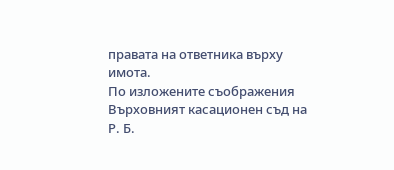правата на ответника върху имота.
По изложените съображения Върховният касационен съд на Р. Б.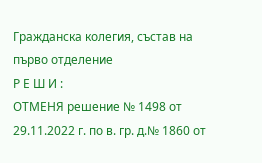Гражданска колегия, състав на първо отделение
Р Е Ш И :
ОТМЕНЯ решение № 1498 от 29.11.2022 г. по в. гр. д.№ 1860 от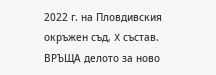2022 г. на Пловдивския окръжен съд, X състав.
ВРЪЩА делото за ново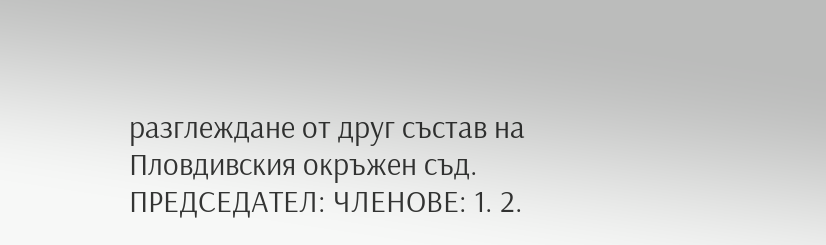разглеждане от друг състав на Пловдивския окръжен съд.
ПРЕДСЕДАТЕЛ: ЧЛЕНОВЕ: 1. 2.